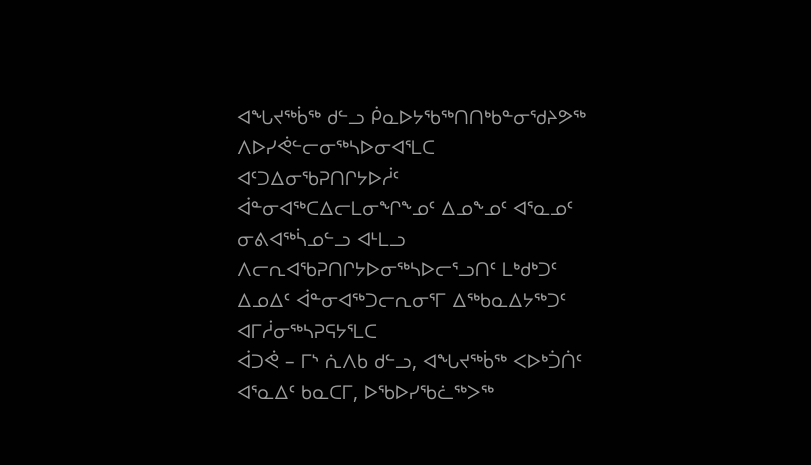ᐊᖓᔪᖅᑳᖅ ᑯᓪᓗ ᑮᓇᐅᔭᖃᖅᑎᑎᒃᑲᓐᓂᖁᔨᕗᖅ ᐱᐅᓯᕚᓪᓕᓂᖅᓴᐅᓂᐊᕐᒪᑕ ᐊᑦᑐᐃᓂᖃᕈᑎᒋᔭᐅᓲᑦ ᐋᓐᓂᐊᖅᑕᐃᓕᒪᓂᖏᖕᓄᑦ ᐃᓄᖕᓄᑦ ᐊᕐᓇᓄᑦ ᓂᕕᐊᖅᓵᓄᓪᓗ ᐊᒻᒪᓗ ᐱᓕᕆᐊᖃᕈᑎᒋᔭᐅᓂᖅᓴᐅᓕᕐᓗᑎᑦ ᒪᒃᑯᒃᑐᑦ ᐃᓄᐃᑦ ᐋᓐᓂᐊᖅᑐᓕᕆᓂᕐᒥ ᐃᖅᑲᓇᐃᔭᖅᑐᑦ ᐊᒥᓲᓂᖅᓴᕈᕋᔭᕐᒪᑕ
ᐋᑐᕚ – ᒥᔅ ᕇᐱᑲ ᑯᓪᓗ, ᐊᖓᔪᖅᑳᖅ ᐸᐅᒃᑑᑏᑦ ᐊᕐᓇᐃᑦ ᑲᓇᑕᒥ, ᐅᖃᐅᓯᖃᓛᖅᐳᖅ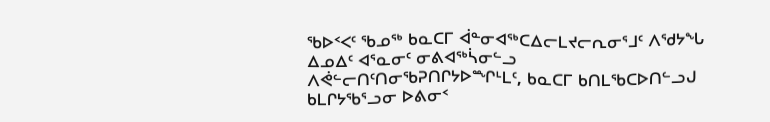ᖃᐅᑉᐸᑦ ᖃᓄᖅ ᑲᓇᑕᒥ ᐋᓐᓂᐊᖅᑕᐃᓕᒪᔪᓕᕆᓂᕐᒧᑦ ᐱᖁᔭᖓ ᐃᓄᐃᑦ ᐊᕐᓇᓂᑦ ᓂᕕᐊᖅᓵᓂᓪᓗ ᐱᕚᓪᓕᑎᑦᑎᓂᖃᕈᑎᒋᔭᐅᙱᒻᒪᑦ, ᑲᓇᑕᒥ ᑲᑎᒪᖃᑕᐅᑎᓪᓗᒍ ᑲᒪᒋᔭᖃᕐᓗᓂ ᐅᕕᓂᑉ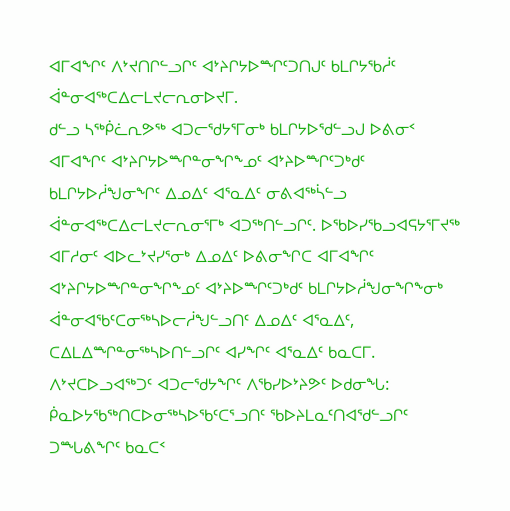ᐊᒥᐊᖏᑦ ᐱᔾᔪᑎᒋᓪᓗᒋᑦ ᐊᔾᔨᒋᔭᐅᙱᑦᑐᑎᒍᑦ ᑲᒪᒋᔭᖃᓲᑦ ᐋᓐᓂᐊᖅᑕᐃᓕᒪᔪᓕᕆᓂᐅᔪᒥ.
ᑯᓪᓗ ᓴᖅᑮᓛᕆᕗᖅ ᐊᑐᓕᖁᔭᕐᒥᓂᒃ ᑲᒪᒋᔭᐅᖁᓪᓗᒍ ᐅᕕᓂᑉ ᐊᒥᐊᖏᑦ ᐊᔾᔨᒋᔭᐅᙱᓐᓂᖏᖕᓄᑦ ᐊᔾᔨᐅᙱᑦᑐᒃᑯᑦ ᑲᒪᒋᔭᐅᓲᖑᓂᖏᑦ ᐃᓄᐃᑦ ᐊᕐᓇᐃᑦ ᓂᕕᐊᖅᓵᓪᓗ ᐋᓐᓂᐊᖅᑕᐃᓕᒪᔪᓕᕆᓂᕐᒥᒃ ᐊᑐᖅᑎᓪᓗᒋᑦ. ᐅᖃᐅᓯᖃᓗᐊᕋᔭᕐᒥᔪᖅ ᐊᒥᓱᓂᑦ ᐊᐅᓚᔾᔪᓯᕐᓂᒃ ᐃᓄᐃᑦ ᐅᕕᓂᖏᑕ ᐊᒥᐊᖏᑦ ᐊᔾᔨᒋᔭᐅᙱᓐᓂᖏᖕᓄᑦ ᐊᔾᔨᐅᙱᑦᑐᒃᑯᑦ ᑲᒪᒋᔭᐅᓲᖑᓂᖏᖕᓂᒃ ᐋᓐᓂᐊᖃᑦᑕᓂᖅᓴᐅᓕᓲᖑᓪᓗᑎᑦ ᐃᓄᐃᑦ ᐊᕐᓇᐃᑦ, ᑕᐃᒪᐃᙱᓐᓂᖅᓴᐅᑎᓪᓗᒋᑦ ᐊᓯᖏᑦ ᐊᕐᓇᐃᑦ ᑲᓇᑕᒥ.
ᐱᔾᔪᑕᐅᓗᐊᖅᑐᑦ ᐊᑐᓕᖁᔭᖏᑦ ᐱᖃᓯᐅᔾᔨᕗᑦ ᐅᑯᓂᖓ:
ᑮᓇᐅᔭᖃᖅᑎᑕᐅᓂᖅᓴᐅᖃᑦᑕᕐᓗᑎᑦ ᖃᐅᔨᒪᓇᑦᑎᐊᖁᓪᓗᒋᑦ ᑐᙵᕕᖏᑦ ᑲᓇᑕᑉ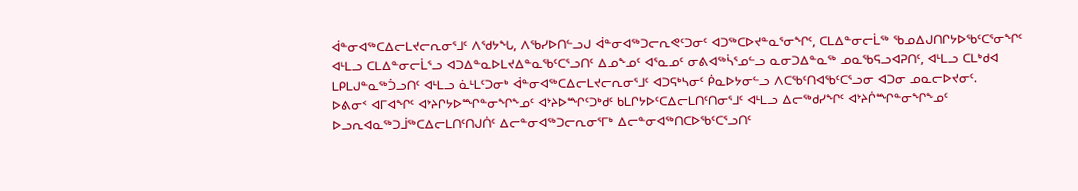ᐋᓐᓂᐊᖅᑕᐃᓕᒪᔪᓕᕆᓂᕐᒧᑦ ᐱᖁᔭᖓ, ᐱᖃᓯᐅᑎᓪᓗᒍ ᐋᓐᓂᐊᖅᑐᓕᕆᕙᑦᑐᓂᑦ ᐊᑐᖅᑕᐅᔪᓐᓇᕐᓂᖏᑦ, ᑕᒪᐃᓐᓂᓕᒫᖅ ᖃᓄᐃᒍᑎᒋᔭᐅᖃᑦᑕᕐᓂᖏᑦ ᐊᒻᒪᓗ ᑕᒪᐃᓐᓂᓕᒫᕐᓗ ᐊᑐᐃᓐᓇᐅᒪᔪᐃᓐᓇᖃᑦᑕᕐᓗᑎᑦ ᐃᓄᖕᓄᑦ ᐊᕐᓇᓄᑦ ᓂᕕᐊᖅᓵᕐᓄᓪᓗ ᓇᓂᑐᐃᓐᓇᖅ ᓄᓇᖃᕋᓗᐊᕈᑎᑦ, ᐊᒻᒪᓗ ᑕᒪᒃᑯᐊ ᒪᑭᒪᒍᓐᓇᖅᑑᓗᑎᑦ ᐊᒻᒪᓗ ᓈᒻᒪᑦᑐᓂᒃ ᐋᓐᓂᐊᖅᑕᐃᓕᒪᔪᓕᕆᓂᕐᒧᑦ ᐊᑐᕋᒃᓴᓂᑦ ᑮᓇᐅᔭᓂᓪᓗ ᐱᑕᖃᑦᑎᐊᖃᑦᑕᕐᓗᓂ ᐊᑐᓂ ᓄᓇᓕᐅᔪᓂᑦ.
ᐅᕕᓂᑉ ᐊᒥᐊᖏᑦ ᐊᔾᔨᒋᔭᐅᙱᓐᓂᖏᖕᓄᑦ ᐊᔾᔨᐅᙱᑦᑐᒃᑯᑦ ᑲᒪᒋᔭᐅᑦᑕᐃᓕᒪᑎᑦᑎᓂᕐᒧᑦ ᐊᒻᒪᓗ ᐃᓕᖅᑯᓯᖏᑦ ᐊᔾᔨᒌᙱᓐᓂᖏᖕᓄᑦ ᐅᓗᕆᐊᓇᖅᑐᒨᖅᑕᐃᓕᒪᑎᑦᑎᒍᑏᑦ ᐃᓕᓐᓂᐊᖅᑐᓕᕆᓂᕐᒥᒃ ᐃᓕᓐᓂᐊᖅᑎᑕᐅᖃᑦᑕᕐᓗᑎᑦ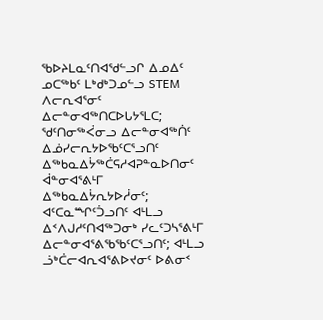ᖃᐅᔨᒪᓇᑦᑎᐊᖁᓪᓗᒋ ᐃᓄᐃᑦ ᓄᑕᖅᑲᑦ ᒪᒃᑯᒃᑐᓄᓪᓗ STEM ᐱᓕᕆᐊᕐᓂᑦ ᐃᓕᓐᓂᐊᖅᑎᑕᐅᒐᔭᕐᒪᑕ; ᖁᑦᑎᓂᖅᐹᓂᓗ ᐃᓕᓐᓂᐊᖅᑏᑦ ᐃᓅᓯᓕᕆᔭᐅᖃᑦᑕᕐᓗᑎᑦ ᐃᖅᑲᓇᐃᔮᖅᑖᕋᓱᐊᕈᓐᓇᐅᑎᓂᑦ ᐋᓐᓂᐊᕐᕕᒻᒥ ᐃᖅᑲᓇᐃᔮᕆᔭᐅᓲᓂᑦ; ᐊᑦᑕᓇᙱᑦᑑᓗᑎᑦ ᐊᒻᒪᓗ ᐃᑉᐱᒍᓱᑦᑎᐊᖅᑐᓂᒃ ᓯᓚᑦᑐᓴᕐᕕᒻᒥ ᐃᓕᓐᓂᐊᕐᕕᖃᖃᑦᑕᕐᓗᑎᑦ; ᐊᒻᒪᓗ ᓘᒃᑖᓕᐊᕆᐊᕐᕕᐅᔪᓂᑦ ᐅᕕᓂᑉ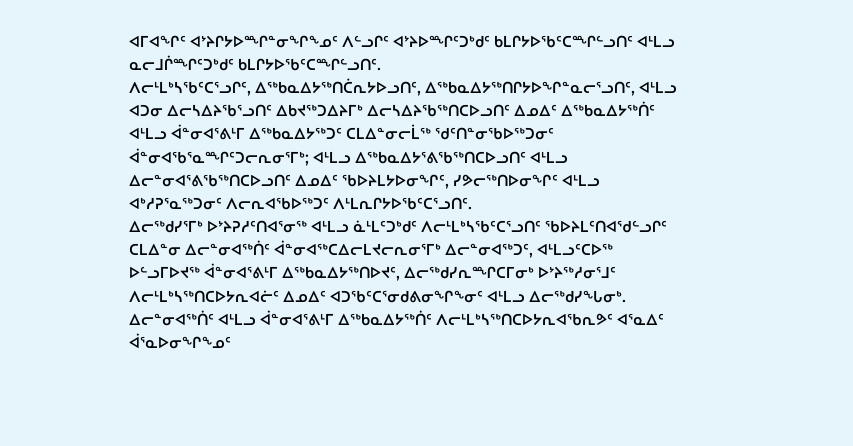ᐊᒥᐊᖏᑦ ᐊᔾᔨᒋᔭᐅᙱᓐᓂᖏᖕᓄᑦ ᐱᓪᓗᒋᑦ ᐊᔾᔨᐅᙱᑦᑐᒃᑯᑦ ᑲᒪᒋᔭᐅᖃᑦᑕᙱᓪᓗᑎᑦ ᐊᒻᒪᓗ ᓇᓕᒧᒌᙱᑦᑐᒃᑯᑦ ᑲᒪᒋᔭᐅᖃᑦᑕᙱᓪᓗᑎᑦ.
ᐱᓕᒻᒪᒃᓴᖃᑦᑕᕐᓗᒋᑦ, ᐃᖅᑲᓇᐃᔭᖅᑎᑖᕆᔭᐅᓗᑎᑦ, ᐃᖅᑲᓇᐃᔭᖅᑎᒋᔭᐅᖏᓐᓇᓕᕐᓗᑎᑦ, ᐊᒻᒪᓗ ᐊᑐᓂ ᐃᓕᓴᐃᔨᖃᕐᓗᑎᑦ ᐃᑲᔪᖅᑐᐃᔨᒥᒃ ᐃᓕᓴᐃᔨᖃᖅᑎᑕᐅᓗᑎᑦ ᐃᓄᐃᑦ ᐃᖅᑲᓇᐃᔭᖅᑏᑦ ᐊᒻᒪᓗ ᐋᓐᓂᐊᕐᕕᒻᒥ ᐃᖅᑲᓇᐃᔭᖅᑐᑦ ᑕᒪᐃᓐᓂᓕᒫᖅ ᖁᑦᑎᓐᓂᖃᐅᖅᑐᓂᑦ ᐋᓐᓂᐊᖃᕐᓇᙱᑦᑐᓕᕆᓂᕐᒥᒃ; ᐊᒻᒪᓗ ᐃᖅᑲᓇᐃᔭᕐᕕᖃᖅᑎᑕᐅᓗᑎᑦ ᐊᒻᒪᓗ ᐃᓕᓐᓂᐊᕐᕕᖃᖅᑎᑕᐅᓗᑎᑦ ᐃᓄᐃᑦ ᖃᐅᔨᒪᔭᐅᓂᖏᑦ, ᓯᕗᓕᖅᑎᐅᓂᖏᑦ ᐊᒻᒪᓗ ᐊᒃᓱᕈᕐᓇᖅᑐᓂᑦ ᐱᓕᕆᐊᖃᐅᖅᑐᑦ ᐱᒻᒪᕆᒋᔭᐅᖃᑦᑕᕐᓗᑎᑦ.
ᐃᓕᖅᑯᓯᕐᒥᒃ ᐅᔾᔨᕈᓱᑦᑎᐊᕐᓂᖅ ᐊᒻᒪᓗ ᓈᒻᒪᑦᑐᒃᑯᑦ ᐱᓕᒻᒪᒃᓴᖃᑦᑕᕐᓗᑎᑦ ᖃᐅᔨᒪᑦᑎᐊᖁᓪᓗᒋᑦ ᑕᒪᐃᓐᓂ ᐃᓕᓐᓂᐊᖅᑏᑦ ᐋᓐᓂᐊᖅᑕᐃᓕᒪᔪᓕᕆᓂᕐᒥᒃ ᐃᓕᓐᓂᐊᖅᑐᑦ, ᐊᒻᒪᓗᑦᑕᐅᖅ ᐅᓪᓗᒥᐅᔪᖅ ᐋᓐᓂᐊᕐᕕᒻᒥ ᐃᖅᑲᓇᐃᔭᖅᑎᐅᔪᑦ, ᐃᓕᖅᑯᓯᕆᙱᑕᒥᓂᒃ ᐅᔾᔨᖅᓱᓂᕐᒧᑦ ᐱᓕᒻᒪᒃᓴᖅᑎᑕᐅᔭᕆᐊᓖᑦ ᐃᓄᐃᑦ ᐊᑐᖃᑦᑕᕐᓂᑯᕕᓂᖏᖕᓂᑦ ᐊᒻᒪᓗ ᐃᓕᖅᑯᓯᖓᓂᒃ. ᐃᓕᓐᓂᐊᖅᑏᑦ ᐊᒻᒪᓗ ᐋᓐᓂᐊᕐᕕᒻᒥ ᐃᖅᑲᓇᐃᔭᖅᑏᑦ ᐱᓕᒻᒪᒃᓴᖅᑎᑕᐅᔭᕆᐊᖃᕆᕗᑦ ᐊᕐᓇᐃᑦ ᐋᕐᓇᐅᓂᖏᖕᓄᑦ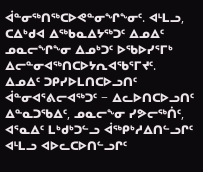ᐋᓐᓂᖅᑎᖅᑕᐅᕙᓐᓂᖏᖕᓂᑦ. ᐊᒻᒪᓗ, ᑕᐃᒃᑯᐊ ᐃᖅᑲᓇᐃᔭᖅᑐᑦ ᐃᓄᐃᑦ ᓄᓇᓕᖏᖕᓂ ᐃᓄᒃᑐᑦ ᐅᖃᐅᓯᕐᒥᒃ ᐃᓕᓐᓂᐊᖅᑎᑕᐅᔭᕆᐊᖃᕐᒥᔪᑦ.
ᐃᓄᐃᑦ ᑐᑭᓯᐅᒪᑎᑕᐅᓗᑎᑦ ᐋᓐᓂᐊᕐᕕᓕᐊᖅᑐᑦ − ᐃᓚᐅᑎᑕᐅᓗᑎᑦ ᐃᓐᓇᑐᖃᐃᑦ, ᓄᓇᓕᖕᓂ ᓯᕗᓕᖅᑏᑦ, ᐊᕐᓇᐃᑦ ᒪᒃᑯᒃᑐᓪᓗ ᐋᖅᑭᒃᓱᐃᑎᓪᓗᒋᑦ ᐊᒻᒪᓗ ᐊᐅᓚᑕᐅᑎᓪᓗᒋᑦ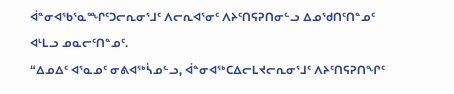ᐋᓐᓂᐊᖃᕐᓇᙱᑦᑐᓕᕆᓂᕐᒧᑦ ᐱᓕᕆᐊᕐᓂᑦ ᐱᔨᑦᑎᕋᕈᑎᓂᓪᓗ ᐃᓄᖁᑎᑦᑎᓐᓄᑦ ᐊᒻᒪᓗ ᓄᓇᓕᑦᑎᓐᓄᑦ.
“ᐃᓄᐃᑦ ᐊᕐᓇᓄᑦ ᓂᕕᐊᖅᓵᓄᓪᓗ, ᐋᓐᓂᐊᖅᑕᐃᓕᒪᔪᓕᕆᓂᕐᒧᑦ ᐱᔨᑦᑎᕋᕈᑎᖏᑦ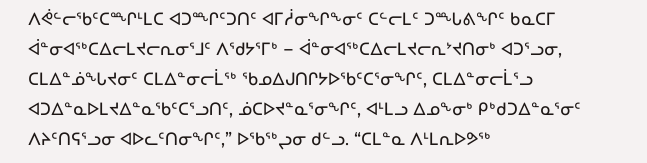ᐱᕚᓪᓕᖃᑦᑕᙱᒻᒪᑕ ᐊᑐᙱᑦᑐᑎᑦ ᐊᒥᓲᓂᖏᖕᓂᑦ ᑕᓪᓕᒪᑦ ᑐᙵᕕᖏᑦ ᑲᓇᑕᒥ ᐋᓐᓂᐊᖅᑕᐃᓕᒪᔪᓕᕆᓂᕐᒧᑦ ᐱᖁᔭᕐᒥᒃ − ᐋᓐᓂᐊᖅᑕᐃᓕᒪᔪᓕᕆᔾᔪᑎᓂᒃ ᐊᑐᕐᓗᓂ, ᑕᒪᐃᓐᓅᖓᔪᓂᑦ ᑕᒪᐃᓐᓂᓕᒫᖅ ᖃᓄᐃᒍᑎᒋᔭᐅᖃᑦᑕᕐᓂᖏᑦ, ᑕᒪᐃᓐᓂᓕᒫᕐᓗ ᐊᑐᐃᓐᓇᐅᒪᔪᐃᓐᓇᖃᑦᑕᕐᓗᑎᑦ, ᓅᑕᐅᔪᓐᓇᕐᓂᖏᑦ, ᐊᒻᒪᓗ ᐃᓄᖕᓂᒃ ᑭᒃᑯᑐᐃᓐᓇᕐᓂᑦ ᐱᔨᑦᑎᕋᕐᓗᓂ ᐊᐅᓚᑦᑎᓂᖏᑦ,” ᐅᖃᖅᖢᓂ ᑯᓪᓗ. “ᑕᒪᓐᓇ ᐱᒻᒪᕆᐅᕗᖅ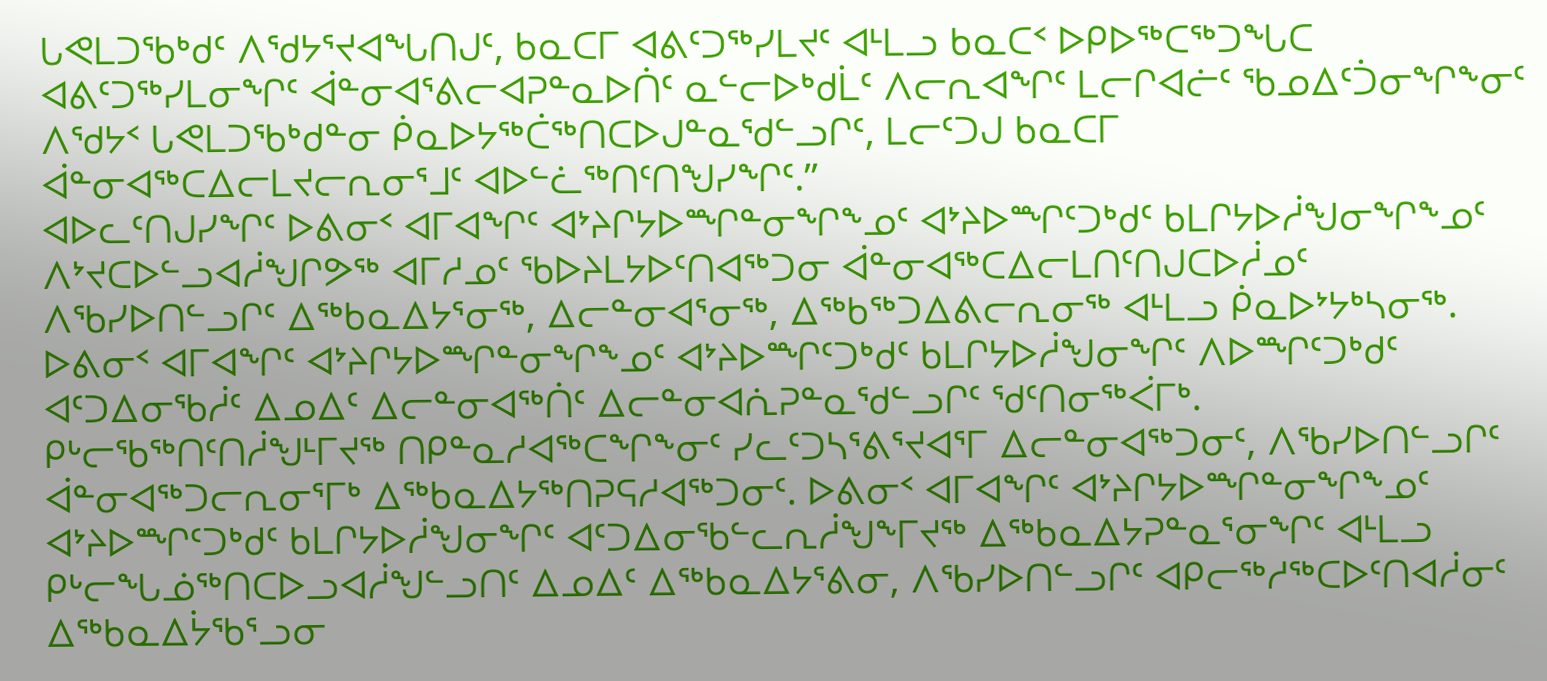ᒐᕙᒪᑐᖃᒃᑯᑦ ᐱᖁᔭᕐᔪᐊᖓᑎᒍᑦ, ᑲᓇᑕᒥ ᐊᕕᑦᑐᖅᓯᒪᔪᑦ ᐊᒻᒪᓗ ᑲᓇᑕᑉ ᐅᑭᐅᖅᑕᖅᑐᖓᑕ ᐊᕕᑦᑐᖅᓯᒪᓂᖏᑦ ᐋᓐᓂᐊᕐᕕᓕᐊᕈᓐᓇᐅᑏᑦ ᓇᓪᓕᐅᒃᑯᒫᑦ ᐱᓕᕆᐊᖏᑦ ᒪᓕᒋᐊᓖᑦ ᖃᓄᐃᑦᑑᓂᖏᖕᓂᑦ ᐱᖁᔭᑉ ᒐᕙᒪᑐᖃᒃᑯᓐᓂ ᑮᓇᐅᔭᖅᑖᖅᑎᑕᐅᒍᓐᓇᖁᓪᓗᒋᑦ, ᒪᓕᑦᑐᒍ ᑲᓇᑕᒥ ᐋᓐᓂᐊᖅᑕᐃᓕᒪᔪᓕᕆᓂᕐᒧᑦ ᐊᐅᓪᓛᖅᑎᑦᑎᖑᓯᖏᑦ.”
ᐊᐅᓚᑦᑎᒍᓯᖏᑦ ᐅᕕᓂᑉ ᐊᒥᐊᖏᑦ ᐊᔾᔨᒋᔭᐅᙱᓐᓂᖏᖕᓄᑦ ᐊᔾᔨᐅᙱᑦᑐᒃᑯᑦ ᑲᒪᒋᔭᐅᓲᖑᓂᖏᖕᓄᑦ ᐱᔾᔪᑕᐅᓪᓗᐊᓲᖑᒋᕗᖅ ᐊᒥᓱᓄᑦ ᖃᐅᔨᒪᔭᐅᑦᑎᐊᖅᑐᓂ ᐋᓐᓂᐊᖅᑕᐃᓕᒪᑎᑦᑎᒍᑕᐅᓲᓄᑦ ᐱᖃᓯᐅᑎᓪᓗᒋᑦ ᐃᖅᑲᓇᐃᔭᕐᓂᖅ, ᐃᓕᓐᓂᐊᕐᓂᖅ, ᐃᖅᑲᖅᑐᐃᕕᓕᕆᓂᖅ ᐊᒻᒪᓗ ᑮᓇᐅᔾᔭᒃᓴᓂᖅ. ᐅᕕᓂᑉ ᐊᒥᐊᖏᑦ ᐊᔾᔨᒋᔭᐅᙱᓐᓂᖏᖕᓄᑦ ᐊᔾᔨᐅᙱᑦᑐᒃᑯᑦ ᑲᒪᒋᔭᐅᓲᖑᓂᖏᑦ ᐱᐅᙱᑦᑐᒃᑯᑦ ᐊᑦᑐᐃᓂᖃᓲᑦ ᐃᓄᐃᑦ ᐃᓕᓐᓂᐊᖅᑏᑦ ᐃᓕᓐᓂᐊᕇᕈᓐᓇᖁᓪᓗᒋᑦ ᖁᑦᑎᓂᖅᐹᒥᒃ. ᑭᒡᓕᖃᖅᑎᑦᑎᓲᖑᒻᒥᔪᖅ ᑎᑭᓐᓇᓱᐊᖅᑕᖏᖕᓂᑦ ᓯᓚᑦᑐᓴᕐᕕᕐᔪᐊᕐᒥ ᐃᓕᓐᓂᐊᖅᑐᓂᑦ, ᐱᖃᓯᐅᑎᓪᓗᒋᑦ ᐋᓐᓂᐊᖅᑐᓕᕆᓂᕐᒥᒃ ᐃᖅᑲᓇᐃᔭᖅᑎᕈᕋᓱᐊᖅᑐᓂᑦ. ᐅᕕᓂᑉ ᐊᒥᐊᖏᑦ ᐊᔾᔨᒋᔭᐅᙱᓐᓂᖏᖕᓄᑦ ᐊᔾᔨᐅᙱᑦᑐᒃᑯᑦ ᑲᒪᒋᔭᐅᓲᖑᓂᖏᑦ ᐊᑦᑐᐃᓂᖃᓪᓚᕆᓲᖑᖕᒥᔪᖅ ᐃᖅᑲᓇᐃᔭᕈᓐᓇᕐᓂᖏᑦ ᐊᒻᒪᓗ ᑭᒡᓕᖓᓅᖅᑎᑕᐅᓗᐊᓲᖑᓪᓗᑎᑦ ᐃᓄᐃᑦ ᐃᖅᑲᓇᐃᔭᕐᕕᓂ, ᐱᖃᓯᐅᑎᓪᓗᒋᑦ ᐊᑭᓕᖅᓱᖅᑕᐅᑦᑎᐊᓲᓂᑦ ᐃᖅᑲᓇᐃᔮᖃᕐᓗᓂ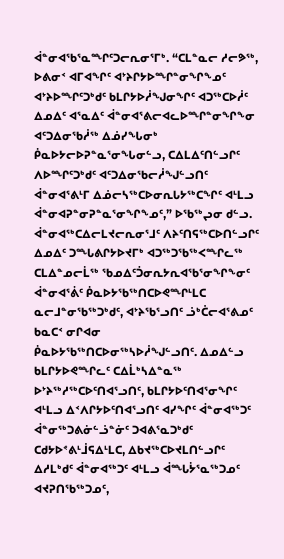ᐋᓐᓂᐊᖃᕐᓇᙱᑦᑐᓕᕆᓂᕐᒥᒃ. “ᑕᒪᓐᓇᓕ ᓱᓕᕗᖅ, ᐅᕕᓂᑉ ᐊᒥᐊᖏᑦ ᐊᔾᔨᒋᔭᐅᙱᓐᓂᖏᖕᓄᑦ ᐊᔾᔨᐅᙱᑦᑐᒃᑯᑦ ᑲᒪᒋᔭᐅᓲᖑᓂᖏᑦ ᐊᑐᖅᑕᐅᓲᑦ ᐃᓄᐃᑦ ᐊᕐᓇᐃᑦ ᐋᓐᓂᐊᕐᕕᓕᐊᓚᐅᙱᓐᓂᖏᖕᓂ ᐊᑦᑐᐃᓂᖃᓲᖅ ᐃᓅᓯᖓᓂᒃ ᑮᓇᐅᔭᓕᐅᕈᓐᓇᕐᓂᖓᓂᓪᓗ, ᑕᐃᒪᐃᑦᑎᓪᓗᒋᑦ ᐱᐅᙱᑦᑐᒃᑯᑦ ᐊᑦᑐᐃᓂᖃᓕᓲᖑᓪᓗᑎᑦ ᐋᓐᓂᐊᕐᕕᒻᒥ ᐃᓅᓕᓴᖅᑕᐅᓂᕆᒐᔭᖅᑕᖏᑦ ᐊᒻᒪᓗ ᐋᓐᓂᐊᕈᓐᓂᕈᓐᓇᕐᓂᖏᖕᓄᑦ,” ᐅᖃᖅᖢᓂ ᑯᓪᓗ.
ᐋᓐᓂᐊᖅᑕᐃᓕᒪᔪᓕᕆᓂᕐᒧᑦ ᐱᔨᑦᑎᕋᖅᑕᐅᑎᓪᓗᒋᑦ ᐃᓄᐃᑦ ᑐᙵᕕᒋᔭᐅᔪᒥᒃ ᐊᑐᖅᑐᖃᖅᐸᙱᓚᖅ ᑕᒪᐃᓐᓄᓕᒫᖅ ᖃᓄᐃᑦᑑᓂᕆᔭᕆᐊᖃᕐᓂᖏᖕᓂᑦ ᐋᓐᓂᐊᕐᕖᑦ ᑮᓇᐅᔭᖃᖅᑎᑕᐅᕙᙱᒻᒪᑕ ᓇᓕᒧᓐᓂᖃᖅᑐᒃᑯᑦ, ᐊᔾᔨᖃᕐᓗᑎᑦ ᓘᒃᑖᓕᐊᕐᕕᓄᑦ ᑲᓇᑕᑉ ᓂᒋᐊᓂ ᑮᓇᐅᔭᖃᖅᑎᑕᐅᓂᖅᓴᐅᓲᖑᓪᓗᑎᑦ. ᐃᓄᐃᓪᓗ ᑲᒪᒋᔭᐅᕙᙱᓚᑦ ᑕᐃᒫᒃᓴᐃᓐᓇᖅ ᐅᔾᔨᖅᓱᖅᑕᐅᑦᑎᐊᕐᓗᑎᑦ, ᑲᒪᒋᔭᐅᑦᑎᐊᕐᓂᖏᑦ ᐊᒻᒪᓗ ᐃᑉᐱᒋᔭᐅᑦᑎᐊᕐᓗᑎᑦ ᐊᓯᖏᑦ ᐋᓐᓂᐊᖅᑐᑦ ᐋᓐᓂᖅᑐᕕᓃᓪᓘᓐᓃᑦ ᑐᐊᕕᕐᓇᑐᒃᑯᑦ ᑕᑯᔭᐅᕝᕕᒻᒨᕋᐃᒻᒪᑕ, ᐃᑲᔪᖅᑕᐅᔪᒪᑎᓪᓗᒋᑦ ᐃᓱᒪᒃᑯᑦ ᐋᓐᓂᐊᖅᑐᑦ ᐊᒻᒪᓗ ᐋᙵᔮᕐᓇᖅᑐᓄᑦ ᐊᔪᕈᑎᖃᖅᑐᓄᑦ,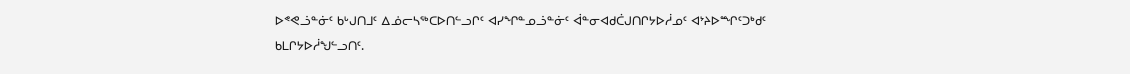ᐅᕝᕙᓘᓐᓃᑦ ᑲᒡᒍᑎᒧᑦ ᐃᓅᓕᓴᖅᑕᐅᑎᓪᓗᒋᑦ ᐊᓯᖏᓐᓄᓘᓐᓃᑦ ᐋᓐᓂᐊᑯᑖᒍᑎᒋᔭᐅᓲᓄᑦ ᐊᔾᔨᐅᙱᑦᑐᒃᑯᑦ ᑲᒪᒋᔭᐅᓲᖑᓪᓗᑎᑦ.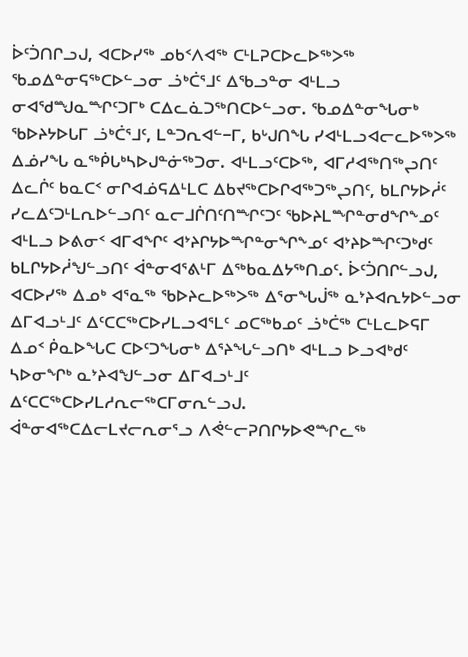ᐆᑦᑑᑎᒋᓗᒍ, ᐊᑕᐅᓯᖅ ᓄᑲᑉᐱᐊᖅ ᑕᒻᒪᕈᑕᐅᓚᐅᖅᐳᖅ ᖃᓄᐃᓐᓂᕋᖅᑕᐅᓪᓗᓂ ᓘᒃᑖᕐᒧᑦ ᐃᖃᓗᓐᓂ ᐊᒻᒪᓗ ᓂᐊᖁᙳᓇᙱᑦᑐᒥᒃ ᑕᐃᓚᓈᑐᖅᑎᑕᐅᓪᓗᓂ. ᖃᓄᐃᓐᓂᖓᓂᒃ ᖃᐅᔨᔭᐅᒐᒥ ᓘᒃᑖᕐᒧᑦ, ᒪᓐᑐᕆᐊᓪ−ᒥ, ᑲᒡᒍᑎᖓ ᓯᐊᒻᒪᓗᐊᓕᓚᐅᖅᐳᖅ ᐃᓅᓯᖓ ᓇᖅᑮᒐᒃᓴᐅᒍᓐᓃᖅᑐᓂ. ᐊᒻᒪᓗᑦᑕᐅᖅ, ᐊᒥᓱᐊᖅᑎᖅᖢᑎᑦ ᐃᓚᒌᑦ ᑲᓇᑕᑉ ᓂᒋᐊᓅᕋᐃᒻᒪᑕ ᐃᑲᔪᖅᑕᐅᒋᐊᖅᑐᖅᖢᑎᑦ, ᑲᒪᒋᔭᐅᓲᑦ ᓯᓚᐃᑦᑐᒻᒪᕆᐅᓪᓗᑎᑦ ᓇᓕᒧᒌᑎᑦᑎᙱᑦᑐᑦ ᖃᐅᔨᒪᙱᓐᓂᑯᖏᖕᓄᑦ ᐊᒻᒪᓗ ᐅᕕᓂᑉ ᐊᒥᐊᖏᑦ ᐊᔾᔨᒋᔭᐅᙱᓐᓂᖏᖕᓄᑦ ᐊᔾᔨᐅᙱᑦᑐᒃᑯᑦ ᑲᒪᒋᔭᐅᓲᖑᓪᓗᑎᑦ ᐋᓐᓂᐊᕐᕕᒻᒥ ᐃᖅᑲᓇᐃᔭᖅᑎᓄᑦ. ᐆᑦᑑᑎᒋᓪᓗᒍ, ᐊᑕᐅᓯᖅ ᐃᓄᒃ ᐊᕐᓇᖅ ᖃᐅᔨᓚᐅᖅᐳᖅ ᐃᕐᓂᖓᒎᖅ ᓇᔾᔨᐊᕆᔭᐅᓪᓗᓂ ᐃᒥᐊᓗᒻᒧᑦ ᐃᑦᑕᑕᖅᑕᐅᓯᒪᓗᐊᕐᒪᑦ ᓄᑕᖅᑲᓄᑦ ᓘᒃᑖᖅ ᑕᒻᒪᓚᐅᕋᒥ ᐃᓄᑉ ᑮᓇᐅᖓᑕ ᑕᐅᑦᑐᖓᓂᒃ ᐃᕐᔨᖓᓪᓗᑎᒃ ᐊᒻᒪᓗ ᐅᓗᐊᒃᑯᑦ ᓴᐅᓂᖏᒃ ᓇᔾᔨᐊᖑᓪᓗᓂ ᐃᒥᐊᓗᒻᒧᑦ ᐃᑦᑕᑕᖅᑕᐅᓯᒪᓱᕆᓕᖅᑕᒥᓂᕆᓪᓗᒍ.
ᐋᓐᓂᐊᖅᑕᐃᓕᒪᔪᓕᕆᓂᕐᓗ ᐱᕚᓪᓕᕈᑎᒋᔭᐅᕙᙱᓚᖅ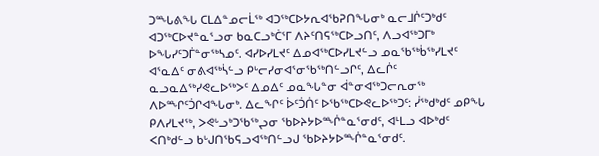ᑐᙵᕕᖓ ᑕᒪᐃᓐᓄᓕᒫᖅ ᐊᑐᖅᑕᐅᔭᕆᐊᖃᕈᑎᖓᓂᒃ ᓇᓕᒧᒌᑦᑐᒃᑯᑦ ᐊᑐᖅᑕᐅᔪᓐᓇᕐᓗᓂ ᑲᓇᑕᓗᒃᑖᕐᒥ ᐱᔨᑦᑎᕋᖅᑕᐅᓗᑎᑦ, ᐱᓗᐊᖅᑐᒥᒃ ᐅᖓᓯᑦᑐᒦᓐᓂᖅᓴᓄᑦ. ᐊᓯᐅᓯᒪᔪᑦ ᐃᓄᐊᖅᑕᐅᓯᒪᔪᓪᓗ ᓄᓇᖃᖅᑳᖅᓯᒪᔪᑦ ᐊᕐᓇᐃᑦ ᓂᕕᐊᖅᓵᓪᓗ ᑭᒡᓕᓯᓂᐊᕐᓂᖃᖅᑎᓪᓗᒋᑦ, ᐃᓚᒌᑦ ᓇᓗᓇᐃᖅᓯᕙᓚᐅᖅᐳᑦ ᐃᓄᐃᑦ ᓄᓇᖓᓐᓂ ᐋᓐᓂᐊᖅᑐᓕᕆᓂᖅ ᐱᐅᙱᑦᑑᒋᐊᖓᓂᒃ. ᐃᓚᖏᑦ ᐆᑦᑑᑏᑦ ᐅᖃᖅᑕᐅᕙᓚᐅᖅᑐᑦ: ᓰᖅᑯᒃᑯᑦ ᓄᑭᖓ ᑭᐱᓯᒪᔪᖅ, ᐳᕙᒡᓗᒃᑐᖃᖅᖢᓂ ᖃᐅᔨᔭᐅᙲᓐᓇᕐᓂᑯᑦ, ᐊᒻᒪᓗ ᐊᐅᒃᑯᑦ ᐸᑎᒃᑯᓪᓗ ᑲᒡᒍᑎᖃᕋᓗᐊᖅᑎᓪᓗᒍ ᖃᐅᔨᔭᐅᙲᓐᓇᕐᓂᑯᑦ.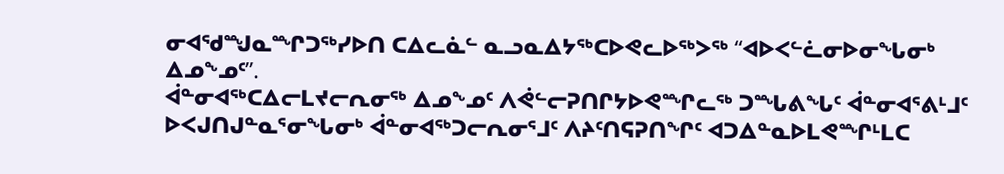ᓂᐊᖁᙳᓇᙱᑐᖅᓯᐅᑎ ᑕᐃᓚᓈᓪ ᓇᓗᓇᐃᔭᖅᑕᐅᕙᓚᐅᖅᐳᖅ “ᐊᐅᐸᓪᓛᓂᐅᓂᖓᓂᒃ ᐃᓄᖕᓄᑦ”.
ᐋᓐᓂᐊᖅᑕᐃᓕᒪᔪᓕᕆᓂᖅ ᐃᓄᖕᓄᑦ ᐱᕚᓪᓕᕈᑎᒋᔭᐅᕙᙱᓚᖅ ᑐᙵᕕᖓᑦ ᐋᓐᓂᐊᕐᕕᒻᒧᑦ ᐅᐸᒍᑎᒍᓐᓇᕐᓂᖓᓂᒃ ᐋᓐᓂᐊᖅᑐᓕᕆᓂᕐᒧᑦ ᐱᔨᑦᑎᕋᕈᑎᖏᑦ ᐊᑐᐃᓐᓇᐅᒪᕙᙱᒻᒪᑕ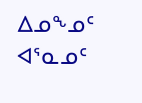ᐃᓄᖕᓄᑦ ᐊᕐᓇᓄᑦ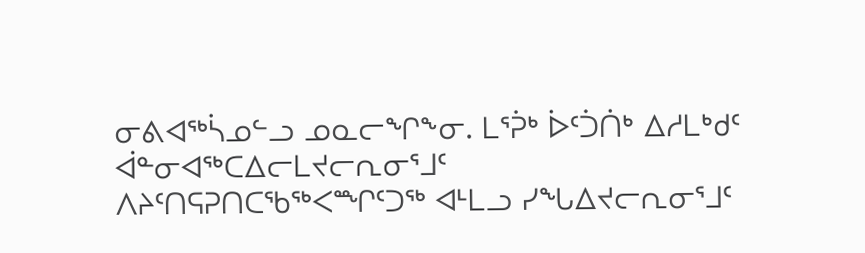ᓂᕕᐊᖅᓵᓄᓪᓗ ᓄᓇᓕᖏᖕᓂ. ᒪᕐᕉᒃ ᐆᑦᑑᑏᒃ ᐃᓱᒪᒃᑯᑦ ᐋᓐᓂᐊᖅᑕᐃᓕᒪᔪᓕᕆᓂᕐᒧᑦ ᐱᔨᑦᑎᕋᕈᑎᑕᖃᖅᐸᙱᑦᑐᖅ ᐊᒻᒪᓗ ᓯᖓᐃᔪᓕᕆᓂᕐᒧᑦ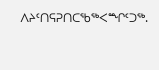ᐱᔨᑦᑎᕋᕈᑎᑕᖃᖅᐸᙱᑦᑐᖅ.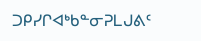ᑐᑭᓯᒋᐊᒃᑲᓐᓂᕈᒪᒍᕕᑦ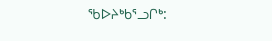ᖃᐅᔨᒃᑲᕐᓗᒋᒃ: